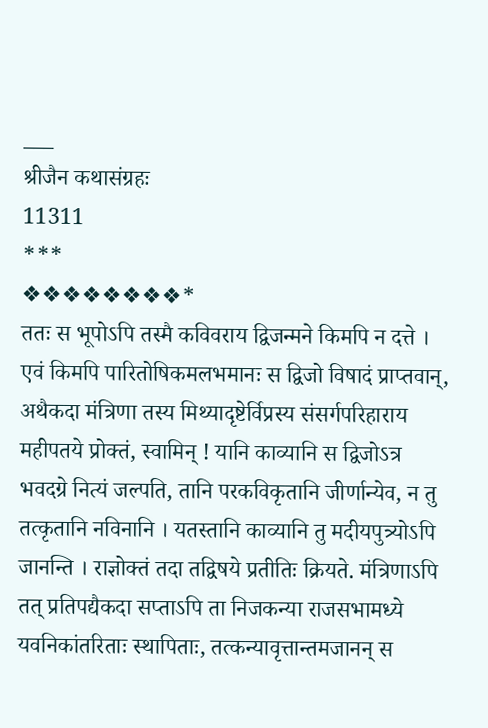___
श्रीजैन कथासंग्रहः
11311
***
❖❖❖❖❖❖❖❖*
ततः स भूपोऽपि तस्मै कविवराय द्विजन्मने किमपि न दत्ते । एवं किमपि पारितोषिकमलभमानः स द्विजो विषादं प्राप्तवान्, अथैकदा मंत्रिणा तस्य मिथ्यादृष्टेर्विप्रस्य संसर्गपरिहाराय महीपतये प्रोक्तं, स्वामिन् ! यानि काव्यानि स द्विजोऽत्र भवदग्रे नित्यं जल्पति, तानि परकविकृतानि जीर्णान्येव, न तु तत्कृतानि नविनानि । यतस्तानि काव्यानि तु मदीयपुत्र्योऽपि जानन्ति । राज्ञोक्तं तदा तद्विषये प्रतीतिः क्रियते. मंत्रिणाऽपि तत् प्रतिपद्यैकदा सप्ताऽपि ता निजकन्या राजसभामध्ये यवनिकांतरिताः स्थापिताः, तत्कन्यावृत्तान्तमजानन् स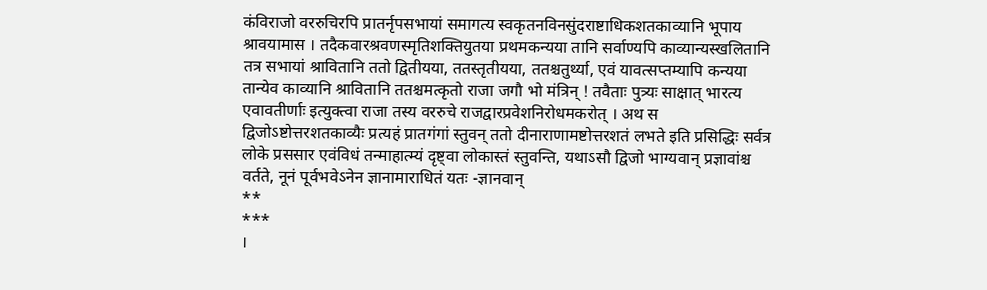कंविराजो वररुचिरपि प्रातर्नृपसभायां समागत्य स्वकृतनविनसुंदराष्टाधिकशतकाव्यानि भूपाय श्रावयामास । तदैकवारश्रवणस्मृतिशक्तियुतया प्रथमकन्यया तानि सर्वाण्यपि काव्यान्यस्खलितानि तत्र सभायां श्रावितानि ततो द्वितीयया, ततस्तृतीयया, ततश्चतुर्थ्या, एवं यावत्सप्तम्यापि कन्यया तान्येव काव्यानि श्रावितानि ततश्चमत्कृतो राजा जगौ भो मंत्रिन् ! तवैताः पुत्र्यः साक्षात् भारत्य एवावतीर्णाः इत्युक्त्वा राजा तस्य वररुचे राजद्वारप्रवेशनिरोधमकरोत् । अथ स द्विजोऽष्टोत्तरशतकाव्यैः प्रत्यहं प्रातगंगां स्तुवन् ततो दीनाराणामष्टोत्तरशतं लभते इति प्रसिद्धिः सर्वत्र लोके प्रससार एवंविधं तन्माहात्म्यं दृष्ट्वा लोकास्तं स्तुवन्ति, यथाऽसौ द्विजो भाग्यवान् प्रज्ञावांश्च वर्तते, नूनं पूर्वभवेऽनेन ज्ञानामाराधितं यतः -ज्ञानवान्
**
***
।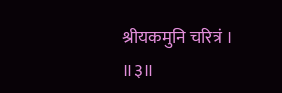श्रीयकमुनि चरित्रं ।
॥३॥